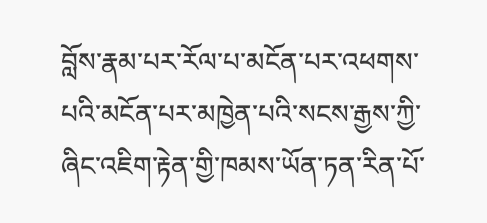བློས་རྣམ་པར་རོལ་པ་མངོན་པར་འཕགས་པའི་མངོན་པར་མཁྱེན་པའི་སངས་རྒྱས་ཀྱི་ཞིང་འཇིག་རྟེན་གྱི་ཁམས་ཡོན་ཏན་རིན་པོ་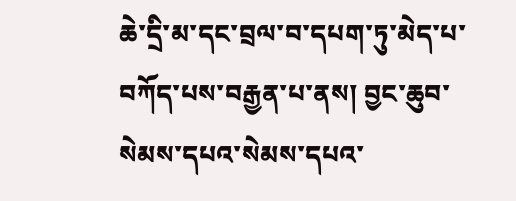ཆེ་དྲི་མ་དང་བྲལ་བ་དཔག་ཏུ་མེད་པ་བཀོད་པས་བརྒྱན་པ་ནས། བྱང་ཆུབ་སེམས་དཔའ་སེམས་དཔའ་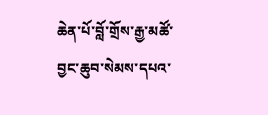ཆེན་པོ་བློ་གྲོས་རྒྱ་མཚོ་བྱང་ཆུབ་སེམས་དཔའ་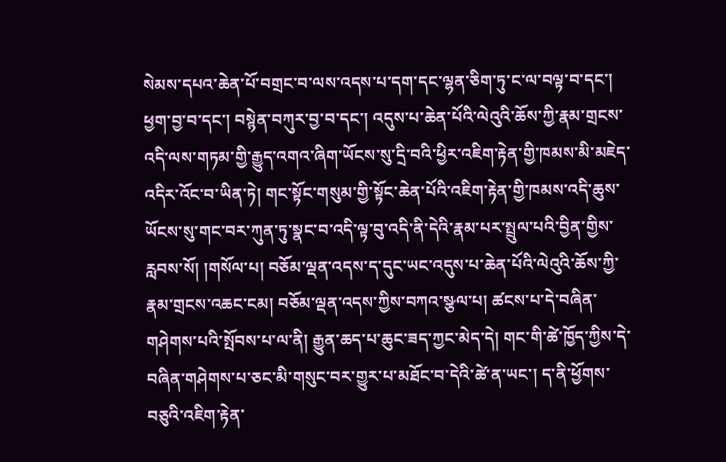སེམས་དཔའ་ཆེན་པོ་བགྲང་བ་ལས་འདས་པ་དག་དང་ལྷན་ཅིག་ཏུ་ང་ལ་བལྟ་བ་དང་། ཕྱག་བྱ་བ་དང་། བསྙེན་བཀུར་བྱ་བ་དང་། འདུས་པ་ཆེན་པོའི་ལེའུའི་ཆོས་ཀྱི་རྣམ་གྲངས་འདི་ལས་གཏམ་གྱི་རྒྱུད་འགའ་ཞིག་ཡོངས་སུ་དྲི་བའི་ཕྱིར་འཇིག་རྟེན་གྱི་ཁམས་མི་མཇེད་འདིར་འོང་བ་ཡིན་ཏེ། གང་སྟོང་གསུམ་གྱི་སྟོང་ཆེན་པོའི་འཇིག་རྟེན་གྱི་ཁམས་འདི་ཆུས་ཡོངས་སུ་གང་བར་ཀུན་ཏུ་སྣང་བ་འདི་ལྟ་བུ་འདི་ནི་དེའི་རྣམ་པར་སྤྲུལ་པའི་བྱིན་གྱིས་རླབས་སོ། །གསོལ་པ། བཅོམ་ལྡན་འདས་ད་དུང་ཡང་འདུས་པ་ཆེན་པོའི་ལེའུའི་ཆོས་ཀྱི་རྣམ་གྲངས་འཆང་ངམ། བཅོམ་ལྡན་འདས་ཀྱིས་བཀའ་སྩལ་པ། ཚངས་པ་དེ་བཞིན་གཤེགས་པའི་སྤོབས་པ་ལ་ནི། རྒྱུན་ཆད་པ་ཆུང་ཟད་ཀྱང་མེད་དེ། གང་གི་ཚེ་ཁྱོད་ཀྱིས་དེ་བཞིན་གཤེགས་པ་ཅང་མི་གསུང་བར་གྱུར་པ་མཐོང་བ་དེའི་ཚེ་ན་ཡང་། ད་ནི་ཕྱོགས་བཅུའི་འཇིག་རྟེན་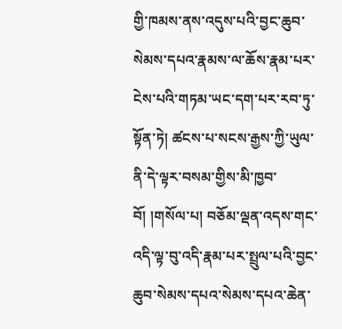གྱི་ཁམས་ནས་འདུས་པའི་བྱང་ཆུབ་སེམས་དཔའ་རྣམས་ལ་ཆོས་རྣམ་པར་ངེས་པའི་གཏམ་ཡང་དག་པར་རབ་ཏུ་སྟོན་ཏེ། ཚངས་པ་སངས་རྒྱས་ཀྱི་ཡུལ་ནི་དེ་ལྟར་བསམ་གྱིས་མི་ཁྱབ་བོ། །གསོལ་པ། བཅོམ་ལྡན་འདས་གང་འདི་ལྟ་བུ་འདི་རྣམ་པར་སྤྲུལ་པའི་བྱང་ཆུབ་སེམས་དཔའ་སེམས་དཔའ་ཆེན་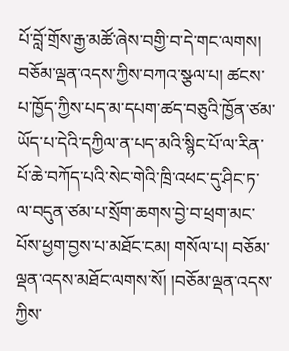པོ་བློ་གྲོས་རྒྱ་མཚོ་ཞེས་བགྱི་བ་དེ་གང་ལགས། བཅོམ་ལྡན་འདས་ཀྱིས་བཀའ་སྩལ་པ། ཚངས་པ་ཁྱོད་ཀྱིས་པད་མ་དཔག་ཚད་བཅུའི་ཁྱོན་ཙམ་ཡོད་པ་དེའི་དཀྱིལ་ན་པད་མའི་སྙིང་པོ་ལ་རིན་པོ་ཆེ་བཀོད་པའི་སེང་གེའི་ཁྲི་འཕང་དུ་ཤིང་ཏ་ལ་བདུན་ཙམ་པ་སྲོག་ཆགས་བྱེ་བ་ཕྲག་མང་པོས་ཕྱག་བྱས་པ་མཐོང་ངམ། གསོལ་པ། བཅོམ་ལྡན་འདས་མཐོང་ལགས་སོ། །བཅོམ་ལྡན་འདས་ཀྱིས་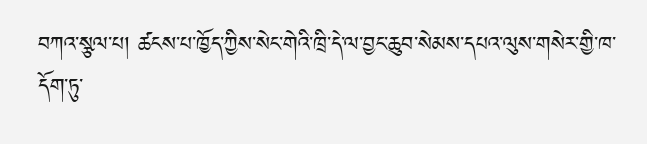བཀའ་སྩལ་པ། ཚངས་པ་ཁྱོད་ཀྱིས་སེང་གེའི་ཁྲི་དེ་ལ་བྱང་ཆུབ་སེམས་དཔའ་ལུས་གསེར་གྱི་ཁ་དོག་ཏུ་